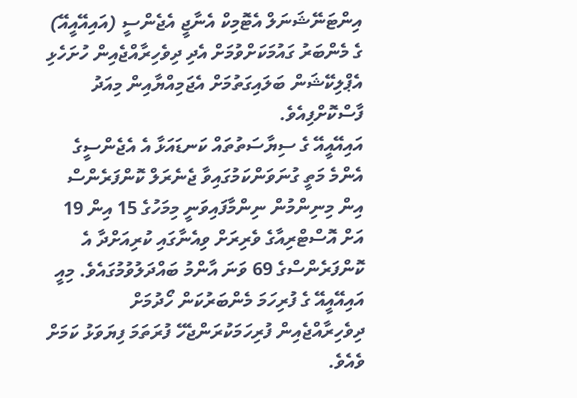އިންޓަނޭޝަނަލް އެޓޮމިކް އެނާޖީ އެޖެންސީ (އައިއޭއީއޭ) ގެ މެންބަރު ގައުމަކަށްވުމަށް އެދި ދިވެހިރާއްޖެއިން ހުށަހެޅި އެޕްލިކޭޝަން ބަލައިގަތުމަށް އެޖަމިއްޔާއިން މިއަދު ފާސްކޮށްފިއެވެ.
އައިއޭއީއޭ ގެ ސިޔާސަތުތައް ކަނޑައަޅާ އެ އެޖެންސީގެ އެންމެ މަތީ ގުނަވަންކަމުގައިވާ ޖެނެރަލް ކޮންފަރެންސް އިން މިނިންމުން ނިންމާފައިވަނީ މިމަހުގެ 15 އިން 19 އަށް އޮސްޓްރިއާގެ ވެރިރަށް ވިއެނާގައި ކުރިއަށްދާ އެ ކޮންފަރެންސްގެ 69 ވަނަ އާންމު ބައްދަލުވުމުގައެވެ. މިއީ އައިއޭއީއޭ ގެ ފުރިހަމަ މެންބަރުކަން ހޯދުމަށް ދިވެހިރާއްޖެއިން ފުރިހަމަކުރަންޖެހޭ ފުރަތަމަ ފިޔަވަޅު ކަމަށް ވެއެވެ.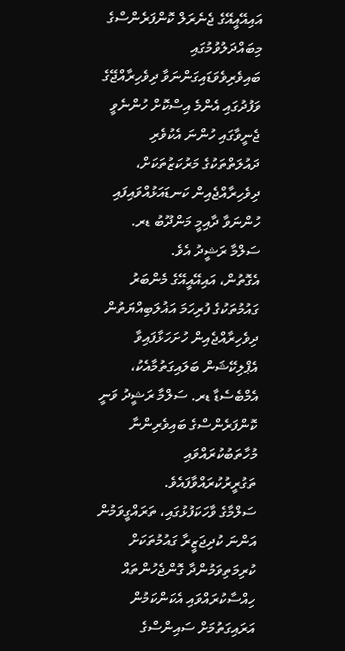އައިއޭއީއޭގެ ޖެނެރަލް ކޮންފަރެންސްގެ މިބައްދަލުވުމުގައި ބައިވެރިވެވަޑައިގަންނަވާ ދިވެހިރާއްޖޭގެ ވަފުދުގައި އެންމެ އިސްކޮށް ހުންނެވީ ޖެނީވާގައި ހުންނަ އެކުވެރި ދައުލަތްތަކުގެ މަރުކަޒުތަކަށް، ދިވެހިރާއްޖެއިން ކަނޑައަޅުއްވައިފައި ހުންނަވާ ދާއިމީ މަންދޫބު ޑރ. ސަލްމާ ރަޝީދު އެވެ.
އެގޮތުން، އައިއޭއީއޭގެ މެންބަރު ގައުމުތަކުގެ ފުރިހަމަ އަޣުލަބިއްޔަތުން ދިވެހިރާއްޖެއިން ހުށަހަޅާފައިވާ އެޕްލިކޭޝަން ބަލައިގަތުމާއެކު، އެމްބެސެޑާ ޑރ. ސަލްމާ ރަޝީދު ވަނީ ކޮންފަރެންސްގެ ބައިވެރިންނާ މުހާތަބުކުރައްވައި ތަގުރީރުކުރައްވާފައެވެ.
ސަލްމާގެ ވާހަކަފުޅުގައި، ތަރައްގީވަމުން އަންނަ ކުދިޖަޒީރާ ގައުމުތަކަށް ކުރިމަތިވަމުންދާ ގޮންޖެހުންތައް ހިއްސާކުރައްވައި އެކަންކަމުން އަރައިގަތުމަށް ސައިންސްގެ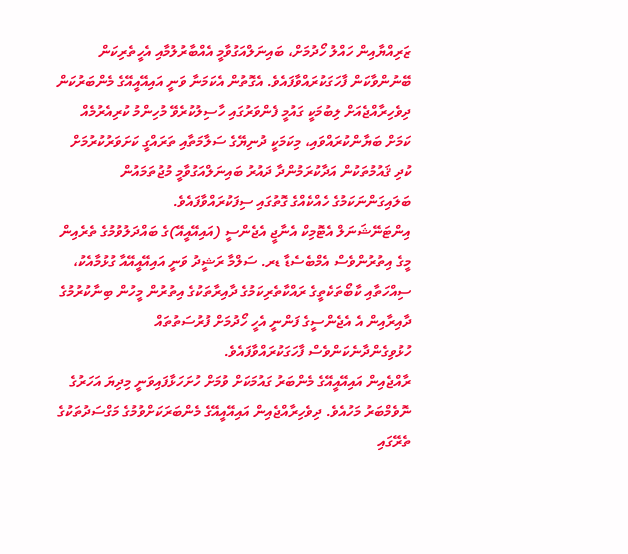ޒަރިއްޔާއިން ހައްލު ހޯދުމަށް، ބައިނަލްއަގުވާމީ އެއްބާރުލުމާއި އެހީތެރިކަން ބޭނުންވާކަން ފާހަގަކުރައްވާފައެވެ. އެގޮތުން އެކަމަނާ ވަނީ އައިއޭއީއޭގެ މެންބަރުކަން ދިވެހިރާއްޖެއަށް ލިބުމަކީ ގައުމީ ފެންވަރުގައި ހާސިލުކުރެވޭ މުހިންމު ކުރިއެރުމެއް ކަމަށް ބަޔާންކުރައްވައި، މިކަމަކީ ދުނިޔޭގެ ސަލާމަތާއި ތަރައްގީ ކަށަވަރުކުރުމަށް ކުދި ޤައުމުތަކުން އަދާކުރަމުންދާ ދައުރު ބައިނަލްއަގުވާމީ މުޖުތަމައުން ބަލައިގަންނަކަމުގެ ހެއްކެއްގެ ގޮތުގައި ސިފަކުރައްވާފައެވެ.
އިންޓަނޭޝަނަލް އެޓޮމިކް އެނާޖީ އެޖެންސީ (އައިއޭއީއޭ)ގެ ބައްދަލުވުމުގެ ތެރެއިން
މީގެ އިތުރުންވެސް އެމްބެސެޑާ ޑރ. ސަލްމާ ރަޝީދު ވަނީ އައިއޭއީއޭއާ ގުޅުމާއެކު، ސިއްހަތާއި ކާބޯތަކެތީގެ ރައްކާތެރިކަމުގެ ދާއިރާތަކުގެ އިތުރުން މީހުން ބިނާކުރުމުގެ ދާއިރާއިން އެ އެޖެންސީގެ ފަންނީ އެހީ ހޯދުމަށް ފުރުސަތުތައް ހުޅުވިގެންދާނެކަންވެސް ފާހަގަކުރައްވާފައެވެ.
ރާއްޖެއިން އައިއޭއީއޭގެ މެންބަރު ގައުމަކަށް ވުމަށް ހުށަހަޅާފައިވަނީ މިދިޔަ އަހަރުގެ ނޮވެމްބަރު މަހުއެވެ. ދިވެހިރާއްޖެއިން އައިއޭއީއޭގެ މެންބަރަކަށްވުމުގެ މަގްސަދުތަކުގެ ތެރޭގައި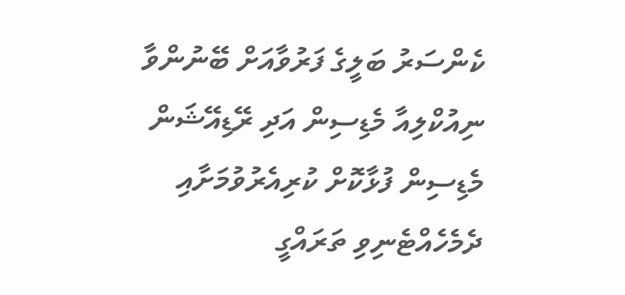ކެންސަރު ބަލީގެ ފަރުވާއަށް ބޭނުންވާ ނިއުކްލިއާ މެޑިސިން އަދި ރޭޑިއޭޝަން މެޑިސިން ފުޅާކޮށް ކުރިއެރުވުމަށާއި ދެމެހެއްޓެނިވި ތަރައްގީ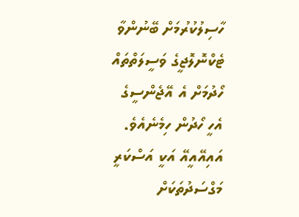ހާސިލުކުރުމަށް ބޭނުންވާ ޓެކްނޮލޮޖީގެ ވަސީލަތްތައް ހޯދުމަށް އެ އޭޖެންސީގެ އެހީ ހޯދުން ހިމެނެއެވެ.
އައިއޭއީއޭ އަކީ އަސްކަރީ މަގްސަދުތަކަށް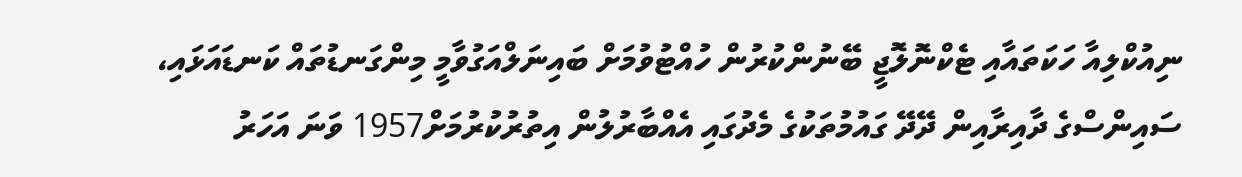ނިއުކްލިއާ ހަކަތައާއި ޓެކްނޮލޮޖީ ބޭނުންކުރުން ހުއްޓުވުމަށް ބައިނަލްއަގުވާމީ މިންގަނޑުތައް ކަނޑައަޅައި، ސައިންސްގެ ދާއިރާއިން ދޭދޭ ގައުމުތަކުގެ މެދުގައި އެއްބާރުލުން އިތުރުކުރުމަށް1957 ވަނަ އަހަރު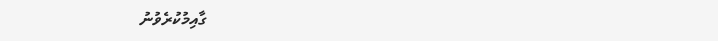ގާއިމުކުރެވުނު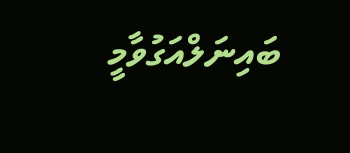ބައިނަލްއަގުވާމީ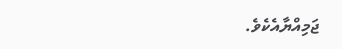ޖަމިއްޔާއެކެވެ.